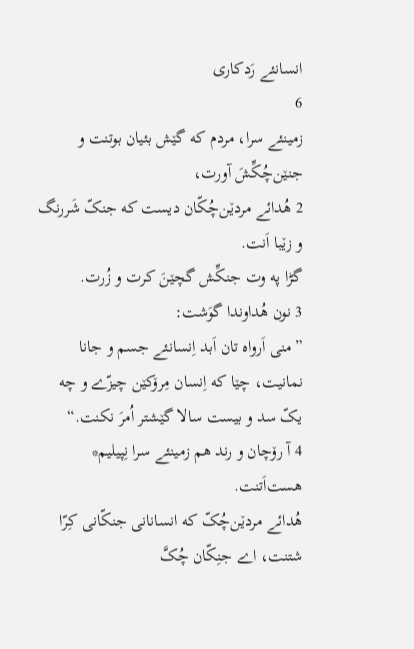انسانئے رَدکاری
6
زمینئے سرا، مردم که گێش بئیان بوتنت و جنێن‌چُکِّشَ آورت،
2 هُدائے مردێن‌چُکّان دیست که جنکّ شَررنگ و زێبا اَنت.
گڑا په وت جنکِّش گچێنَ کرت و زُرت.
3 نون هُداوندا گوَشت:
”منی اَرواه تان اَبد اِنسانئے جسم و جانا نمانیت، چێا که اِنسان مِرۆکێن چیزّے و چه یکّ سد و بیست سالا گێشتر اُمرَ نکنت.“
4 آ رۆچان و رند هم زمینئے سرا نِپیلیم* هست‌اَتنت.
هُدائے مردێن‌چُکّ که انسانانی جنکّانی کِرّا شتنت، اے جنِکّان چُکَّ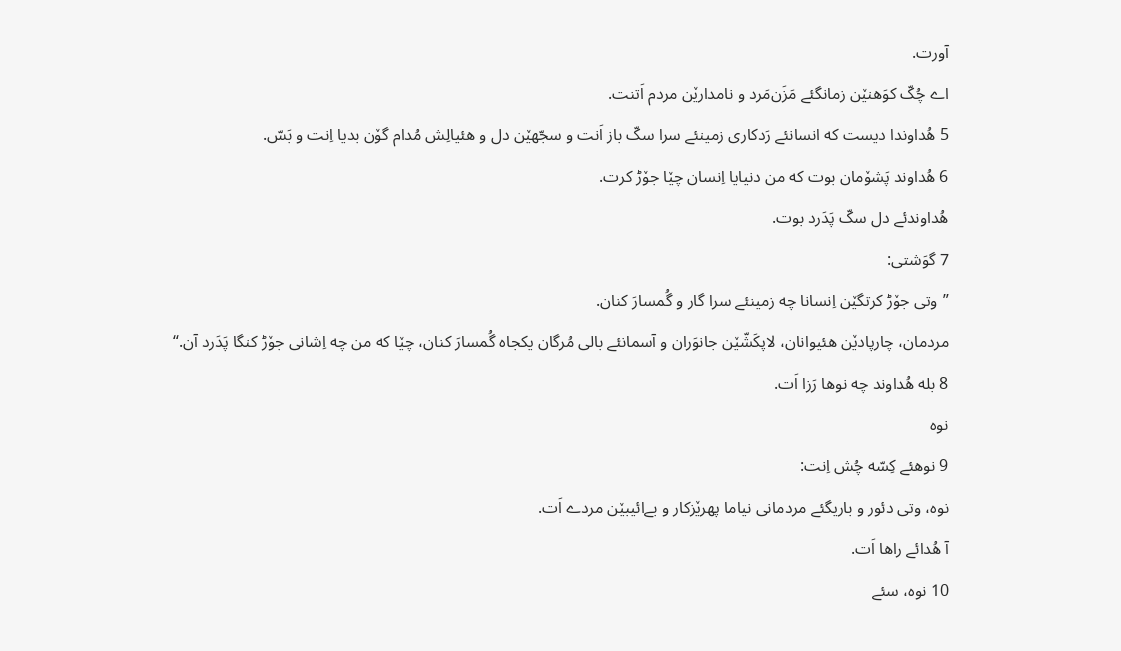آورت.
اے چُکّ کوَهنێن زمانگئے مَزَن‌مَرد و نامدارێن مردم اَتنت.
5 هُداوندا دیست که انسانئے رَدکاری زمینئے سرا سکّ باز اَنت و سجّهێن دل و هئیالِش مُدام گۆن بدیا اِنت و بَسّ.
6 هُداوند پَشۆمان بوت که من دنیایا اِنسان چێا جۆڑ کرت.
هُداوندئے دل سکّ پَدَرد بوت.
7 گوَشتی:
”وتی جۆڑ کرتگێن اِنسانا چه زمینئے سرا گار و گُمسارَ کنان.
مردمان، چارپادێن هئیوانان، لاپکَشّێن جانوَران و آسمانئے بالی مُرگان یکجاه گُمسارَ کنان، چێا که من چه اِشانی جۆڑ کنگا پَدَرد آن.“
8 بله هُداوند چه نوها رَزا اَت.
نوه
9 نوهئے کِسّه چُش اِنت:
نوه، وتی دئور و باریگئے مردمانی نیاما پهرێزکار و بےائیبێن مردے اَت.
آ هُدائے راها اَت.
10 نوه، سئے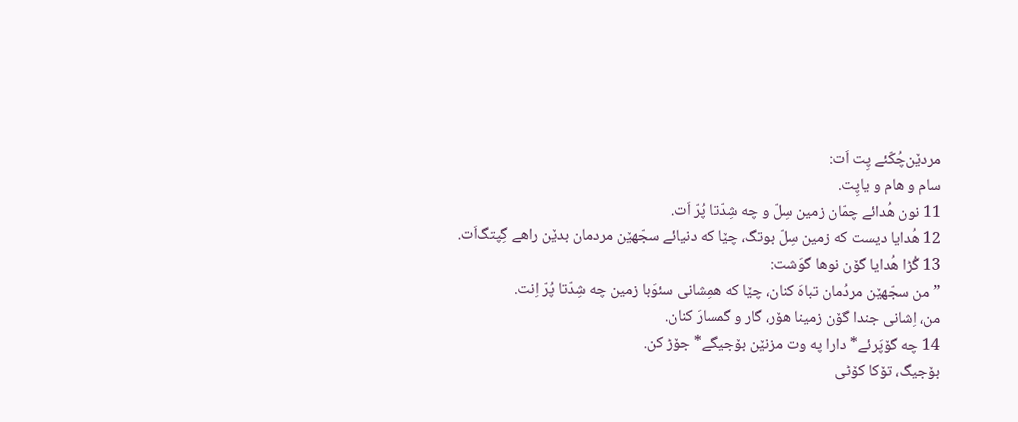مردێن‌چُکّئے پِت اَت:
سام و هام و یاپِت.
11 نون هُدائے چمّان زمین سِلّ و چه شِدّتا پُرّ اَت.
12 هُدایا دیست که زمین سِلّ بوتگ، چێا که دنیائے سجّهێن مردمان بدێن راهے گِپتگ‌اَت.
13 گُڑا هُدایا گۆن نوها گوَشت:
”من سجّهێن مردُمان تباهَ کنان، چێا که همِشانی سئوَبا زمین چه شِدّتا پُرّ اِنت.
من، اِشانی جندا گۆن زمینا هۆر، گار و گمسارَ کنان.
14 چه گۆپَرئے* دارا په وت مزنێن بۆجیگے* جۆڑ کن.
بۆجیگ، تۆکا کۆٹی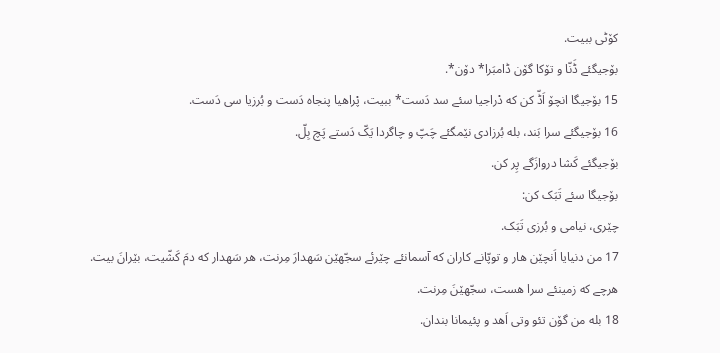کۆٹی ببیت.
بۆجیگئے ڈَنّا و تۆکا گۆن ڈامبَرا* دۆن*.
15 بۆجیگا انچۆ اَڈّ کن که دْراجیا سئے سد دَست* ببیت، پْراهیا پنجاه دَست و بُرزیا سی دَست.
16 بۆجیگئے سرا بَند، بله بُرزادی نێمگئے چَپّ و چاگردا یَکّ دَستے پَچ بِلّ.
بۆجیگئے کَشا دروازَگے پِر کن.
بۆجیگا سئے تَبَک کن:
چێری، نیامی و بُرزی تَبَک.
17 من دنیایا اَنچێن هار و توپّانے کاران که آسمانئے چێرئے سجّهێن سَهدارَ مِرنت، هر سَهدار که دمَ کَشّیت، بێرانَ بیت.
هرچے که زمینئے سرا هست، سجّهێنَ مِرنت.
18 بله من گۆن تئو وتی اَهد و پئیمانا بندان.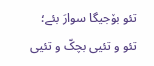تئو بۆجیگا سوارَ بئے؛
تئو و تئیی بچکّ و تئیی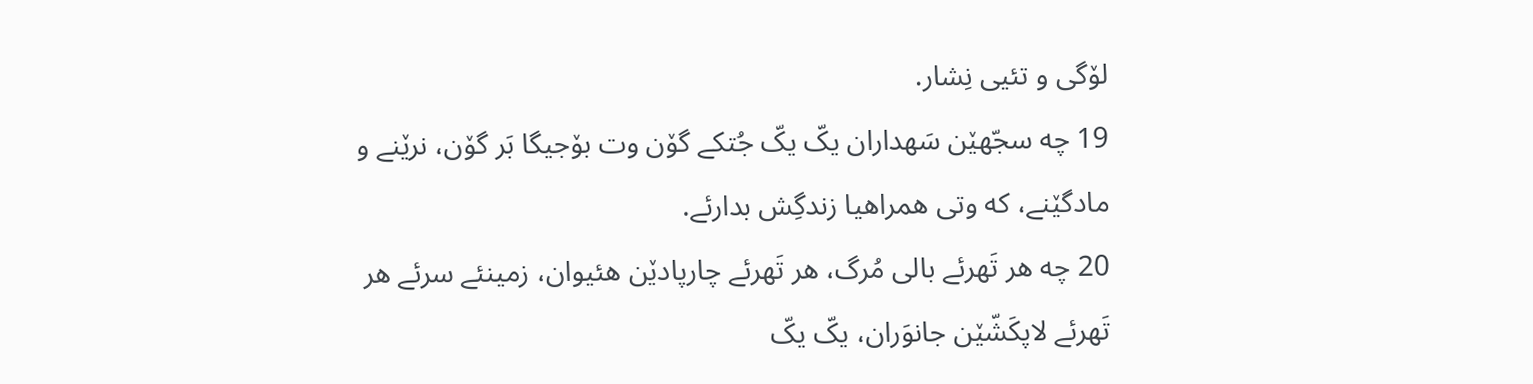لۆگی و تئیی نِشار.
19 چه سجّهێن سَهداران یکّ یکّ جُتکے گۆن وت بۆجیگا بَر گۆن، نرێنے و مادگێنے، که وتی همراهیا زندگِش بدارئے.
20 چه هر تَهرئے بالی مُرگ، هر تَهرئے چارپادێن هئیوان، زمینئے سرئے هر تَهرئے لاپکَشّێن جانوَران، یکّ یکّ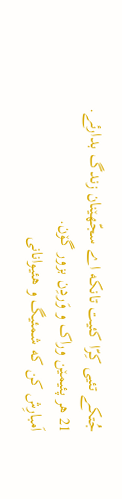جُتکے تئیی کِرّا کئیت تانکه اے سجّهێنان زندگ بدارئے.
21 هر پئیمێن وراک و وَردِن بزور گۆن.
اَمبارِش کن که شمئیگ و هئیوانانی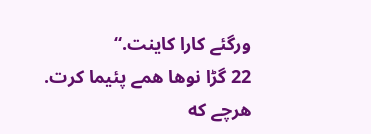ورگئے کارا کاینت.“
22 گڑا نوها همے پئیما کرت.
هرچے که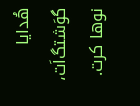هُدایا گوَشتگ‌اَت، نوها کرت.